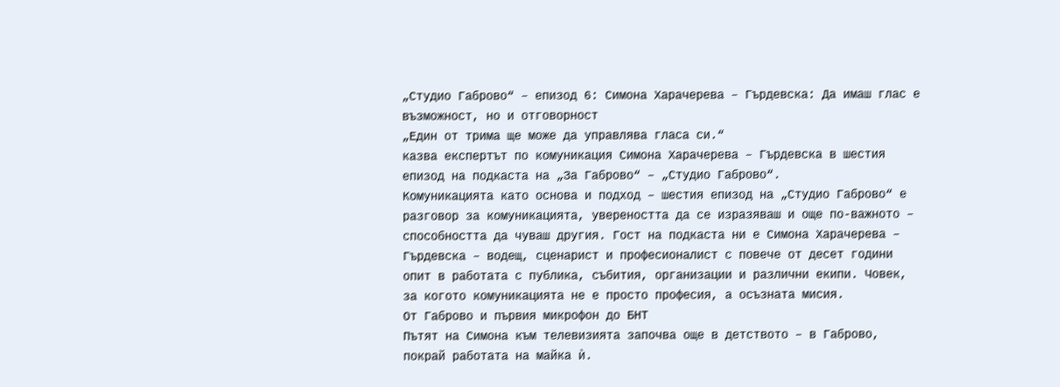„Студио Габрово“ – епизод 6: Симона Харачерева – Гърдевска: Да имаш глас е възможност, но и отговорност
„Един от трима ще може да управлява гласа си.“
казва експертът по комуникация Симона Харачерева – Гърдевска в шестия епизод на подкаста на „За Габрово“ – „Студио Габрово“.
Комуникацията като основа и подход – шестия епизод на „Студио Габрово“ е разговор за комуникацията, увереността да се изразяваш и още по-важното – способността да чуваш другия. Гост на подкаста ни е Симона Харачерева – Гърдевска – водещ, сценарист и професионалист с повече от десет години опит в работата с публика, събития, организации и различни екипи. Човек, за когото комуникацията не е просто професия, а осъзната мисия.
От Габрово и първия микрофон до БНТ
Пътят на Симона към телевизията започва още в детството – в Габрово, покрай работата на майка ѝ.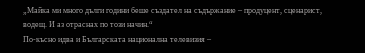„Майка ми много дълги години беше създател на съдържание – продуцент, сценарист, водещ. И аз отраснах по този начин.“
По-късно идва и Българската национална телевизия –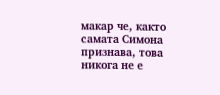макар че, както самата Симона признава, това никога не е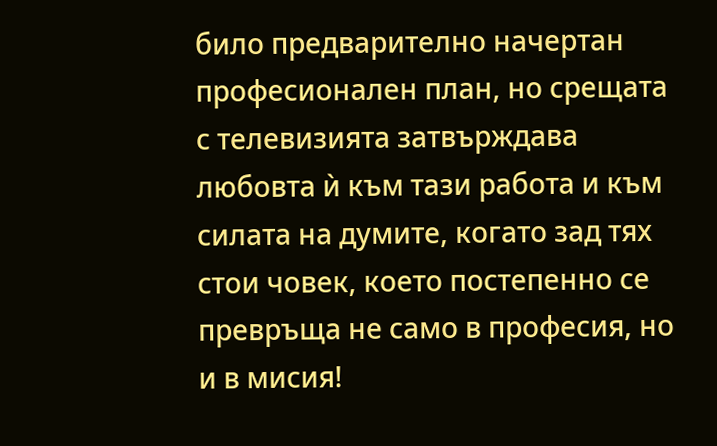било предварително начертан професионален план, но срещата с телевизията затвърждава любовта ѝ към тази работа и към силата на думите, когато зад тях стои човек, което постепенно се превръща не само в професия, но и в мисия!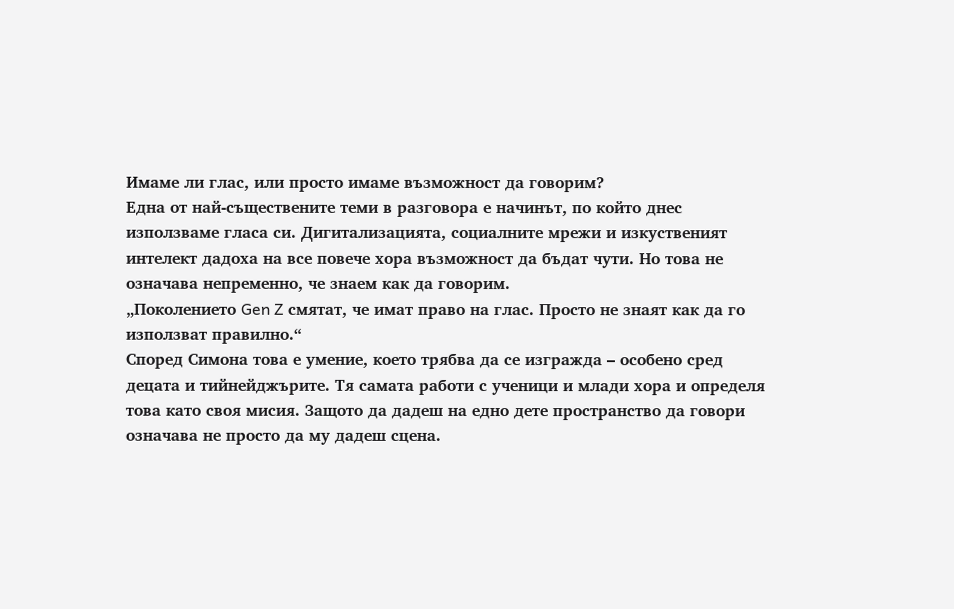Имаме ли глас, или просто имаме възможност да говорим?
Една от най-съществените теми в разговора е начинът, по който днес използваме гласа си. Дигитализацията, социалните мрежи и изкуственият интелект дадоха на все повече хора възможност да бъдат чути. Но това не означава непременно, че знаем как да говорим.
„Поколението Gen Z смятат, че имат право на глас. Просто не знаят как да го използват правилно.“
Според Симона това е умение, което трябва да се изгражда – особено сред децата и тийнейджърите. Тя самата работи с ученици и млади хора и определя това като своя мисия. Защото да дадеш на едно дете пространство да говори означава не просто да му дадеш сцена.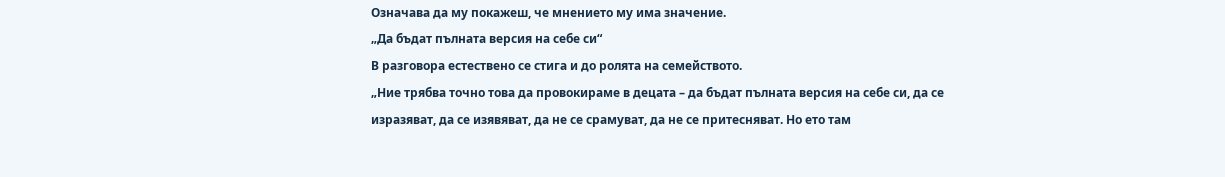Означава да му покажеш, че мнението му има значение.
„Да бъдат пълната версия на себе си“
В разговора естествено се стига и до ролята на семейството.
„Ние трябва точно това да провокираме в децата – да бъдат пълната версия на себе си, да се изразяват, да се изявяват, да не се срамуват, да не се притесняват. Но ето там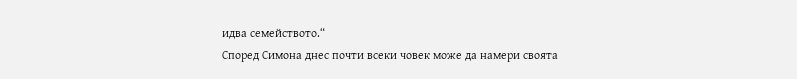идва семейството.“
Според Симона днес почти всеки човек може да намери своята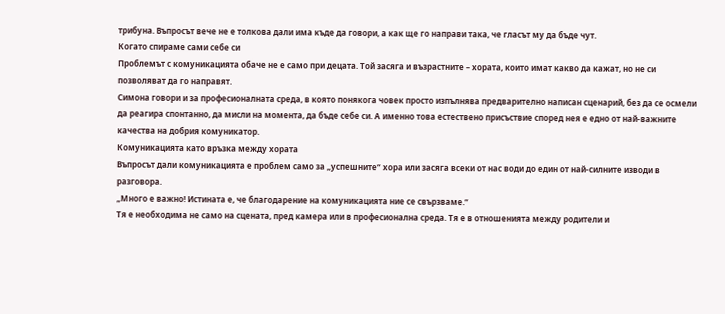трибуна. Въпросът вече не е толкова дали има къде да говори, а как ще го направи така, че гласът му да бъде чут.
Когато спираме сами себе си
Проблемът с комуникацията обаче не е само при децата. Той засяга и възрастните – хората, които имат какво да кажат, но не си позволяват да го направят.
Симона говори и за професионалната среда, в която понякога човек просто изпълнява предварително написан сценарий, без да се осмели да реагира спонтанно, да мисли на момента, да бъде себе си. А именно това естествено присъствие според нея е едно от най-важните качества на добрия комуникатор.
Комуникацията като връзка между хората
Въпросът дали комуникацията е проблем само за „успешните“ хора или засяга всеки от нас води до един от най-силните изводи в разговора.
„Много е важно! Истината е, че благодарение на комуникацията ние се свързваме.“
Тя е необходима не само на сцената, пред камера или в професионална среда. Тя е в отношенията между родители и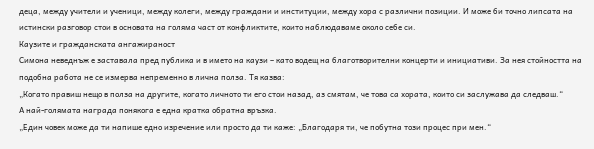деца, между учители и ученици, между колеги, между граждани и институции, между хора с различни позиции. И може би точно липсата на истински разговор стои в основата на голяма част от конфликтите, които наблюдаваме около себе си.
Каузите и гражданската ангажираност
Симона неведнъж е заставала пред публика и в името на каузи – като водещ на благотворителни концерти и инициативи. За нея стойността на подобна работа не се измерва непременно в лична полза. Тя казва:
„Когато правиш нещо в полза на другите, когато личното ти его стои назад, аз смятам, че това са хората, които си заслужава да следваш.“
А най-голямата награда понякога е една кратка обратна връзка.
„Един човек може да ти напише едно изречение или просто да ти каже: „Благодаря ти, че побутна този процес при мен.“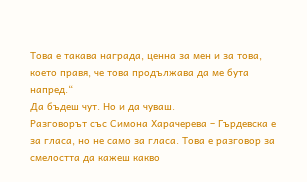Това е такава награда, ценна за мен и за това, което правя, че това продължава да ме бута напред.“
Да бъдеш чут. Но и да чуваш.
Разговорът със Симона Харачерева – Гърдевска е за гласа, но не само за гласа. Това е разговор за смелостта да кажеш какво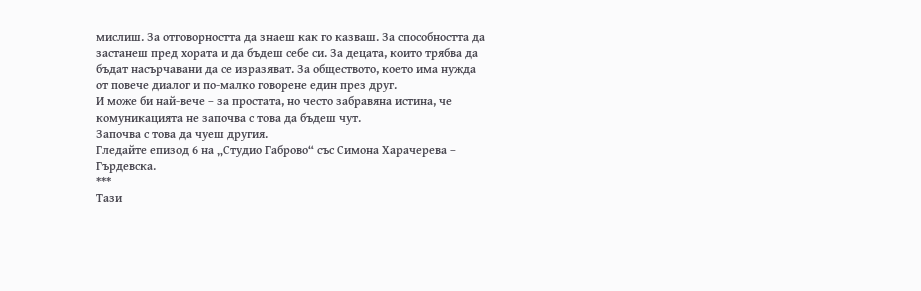мислиш. За отговорността да знаеш как го казваш. За способността да застанеш пред хората и да бъдеш себе си. За децата, които трябва да бъдат насърчавани да се изразяват. За обществото, което има нужда от повече диалог и по-малко говорене един през друг.
И може би най-вече – за простата, но често забравяна истина, че комуникацията не започва с това да бъдеш чут.
Започва с това да чуеш другия.
Гледайте епизод 6 на „Студио Габрово“ със Симона Харачерева – Гърдевска.
***
Тази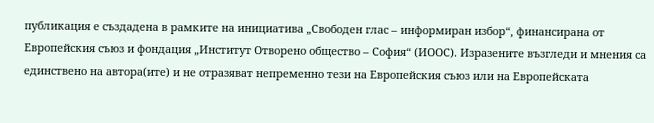публикация е създадена в рамките на инициатива „Свободен глас – информиран избор“, финансирана от Европейския съюз и фондация „Институт Отворено общество – София“ (ИООС). Изразените възгледи и мнения са единствено на автора(ите) и не отразяват непременно тези на Европейския съюз или на Европейската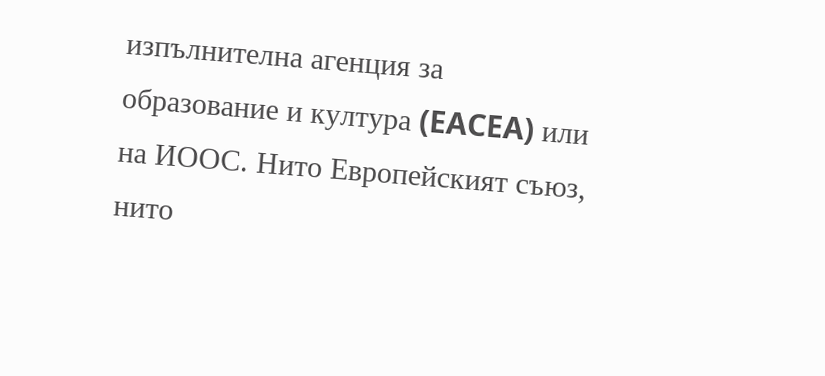изпълнителна агенция за образование и култура (EACEA) или на ИООС. Нито Европейският съюз, нито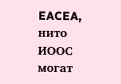EACEA, нито ИООС могат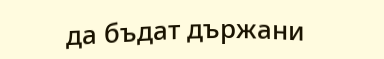да бъдат държани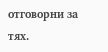отговорни за тях.